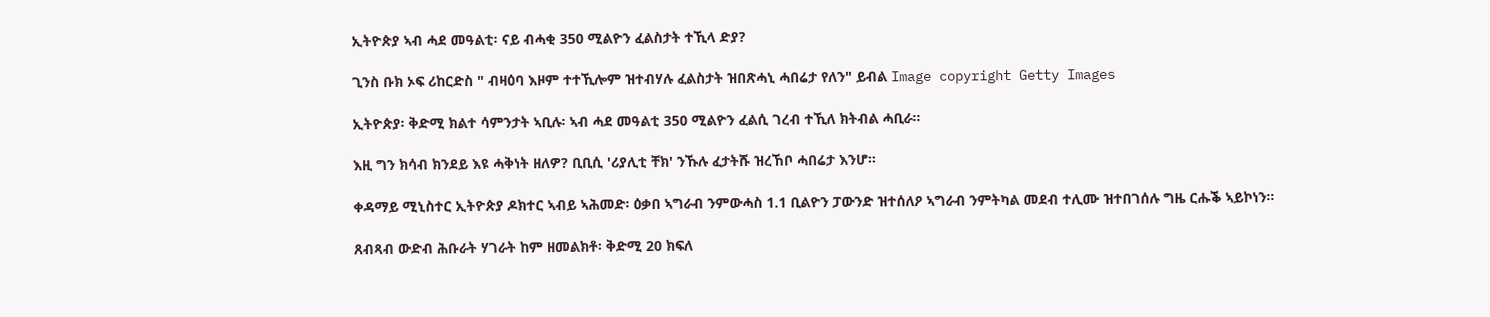ኢትዮጵያ ኣብ ሓደ መዓልቲ፡ ናይ ብሓቂ 350 ሚልዮን ፈልስታት ተኺላ ድያ?

ጊንስ ቡክ ኦፍ ሪከርድስ " ብዛዕባ እዞም ተተኺሎም ዝተብሃሉ ፈልስታት ዝበጽሓኒ ሓበሬታ የለን" ይብል Image copyright Getty Images

ኢትዮጵያ፡ ቅድሚ ክልተ ሳምንታት ኣቢሉ፡ ኣብ ሓደ መዓልቲ 350 ሚልዮን ፈልሲ ገረብ ተኺለ ክትብል ሓቢራ።

እዚ ግን ክሳብ ክንደይ እዩ ሓቅነት ዘለዎ? ቢቢሲ 'ሪያሊቲ ቸክ' ንኹሉ ፈታትሹ ዝረኸቦ ሓበሬታ እንሆ።

ቀዳማይ ሚኒስተር ኢትዮጵያ ዶክተር ኣብይ ኣሕመድ፡ ዕቃበ ኣግራብ ንምውሓስ 1.1 ቢልዮን ፓውንድ ዝተሰለዖ ኣግራብ ንምትካል መደብ ተሊሙ ዝተበገሰሉ ግዜ ርሑቕ ኣይኮነን።

ጸብጻብ ውድብ ሕቡራት ሃገራት ከም ዘመልክቶ፡ ቅድሚ 20 ክፍለ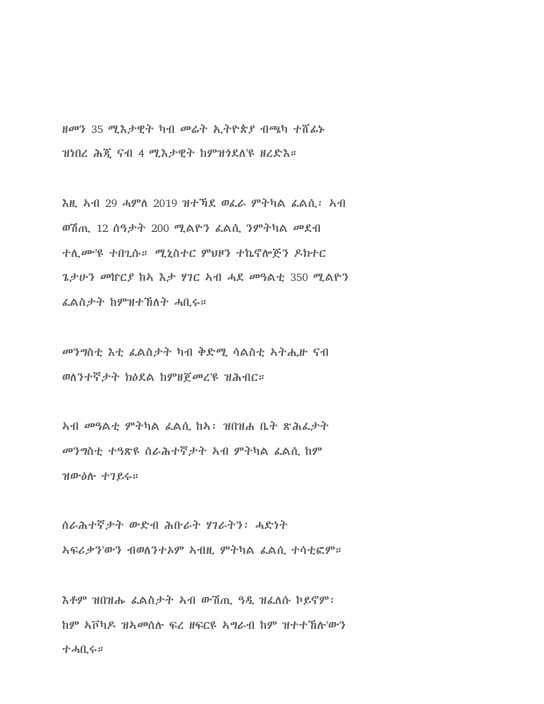ዘመን 35 ሚእታዊት ካብ መሬት ኢትዮጵያ ብጫካ ተሸፊኑ ዝነበረ ሕጂ ናብ 4 ሚእታዊት ከምዝጎደለ'ዩ ዘረድእ።

እዚ ኣብ 29 ሓምለ 2019 ዝተኻደ ወፈራ ምትካል ፈልሲ፡ ኣብ ወሽጢ 12 ሰዓታት 200 ሚልዮን ፈልሲ ንምትካል መደብ ተሊሙ'ዩ ተበጊሱ። ሚኒስተር ምህዞን ተኬኖሎጅን ዶክተር ጌታሁን መኵርያ ከኣ እታ ሃገር ኣብ ሓደ መዓልቲ 350 ሚልዮን ፈልስታት ከምዝተኸለት ሓቢሩ።

መንግስቲ እቲ ፈልስታት ካብ ቅድሚ ሳልስቲ ኣትሒዙ ናብ ወለንተኛታት ክዕደል ከምዘጀመረ'ዩ ዝሕብር።

ኣብ መዓልቲ ምትካል ፈልሲ ከኣ፡ ዝበዝሐ ቤት ጽሕፈታት መንግስቲ ተዓጽዩ ሰራሕተኛታት ኣብ ምትካል ፈልሲ ከም ዝውዕሉ ተገይሩ።

ሰራሕተኛታት ውድብ ሕቡራት ሃገራትን፡ ሓድነት ኣፍሪቃን'ውን ብወለንተኦም ኣብዚ ምትካል ፈልሲ ተሳቲፎም።

እቶም ዝበዝሑ ፈልስታት ኣብ ውሽጢ ዓዲ ዝፈለሱ ኮይኖም፡ ከም ኣቮካዶ ዝኣመሰሉ ፍረ ዘፍርዩ ኣግራብ ከም ዝተተኸሉ'ውን ተሓቢሩ።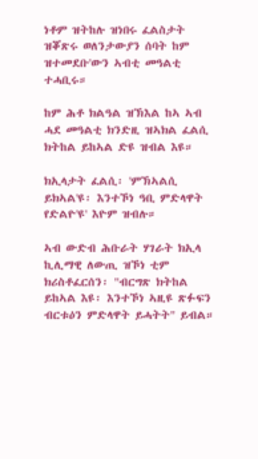ነቶም ዝትከሉ ዝነበሩ ፈልስታት ዝቖጽሩ ወለንታውያን ሰባት ከም ዝተመደቡ'ውን ኣብቲ መዓልቲ ተሓቢሩ።

ከም ሕቶ ክልዓል ዝኽእል ከኣ ኣብ ሓደ መዓልቲ ክንድዚ ዝኣክል ፈልሲ ክትከል ይከኣል ድዩ ዝብል እዩ።

ክኢላታት ፈልሲ፡ 'ምኽኣልሲ ይክኣል'ዩ፡ እንተኾነ ዓቢ ምድላዋት የድልዮ'ዩ' እዮም ዝብሉ።

ኣብ ውድብ ሕቡራት ሃገራት ክኢላ ኪሊማዊ ለውጢ ዝኾነ ቲም ክሪስቶፈርሰን፡ "ብርግጽ ክትከል ይከኣል እዩ፡ እንተኾነ ኣዚዩ ጽፉፍን ብርቱዕን ምድላዋት ይሓትት" ይብል።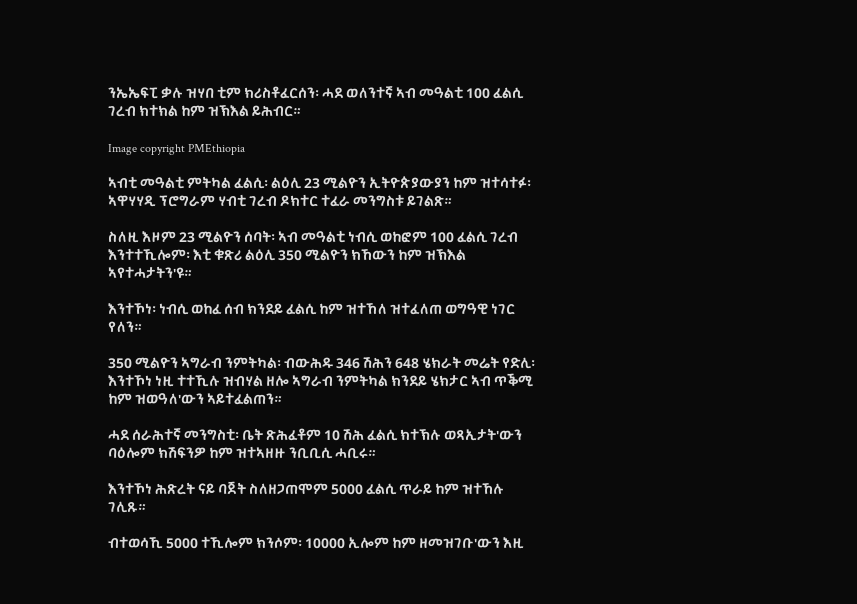ንኤኤፍፒ ቃሉ ዝሃበ ቲም ክሪስቶፈርሰን፡ ሓደ ወለንተኛ ኣብ መዓልቲ 100 ፈልሲ ገረብ ክተክል ከም ዝኽእል ይሕብር።

Image copyright PMEthiopia

ኣብቲ መዓልቲ ምትካል ፈልሲ፡ ልዕሊ 23 ሚልዮን ኢትዮጵያውያን ከም ዝተሳተፉ፡ ኣዋሃሃዲ ፕሮግራም ሃብቲ ገረብ ዶክተር ተፈራ መንግስቱ ይገልጽ።

ስለዚ እዞም 23 ሚልዮን ሰባት፡ ኣብ መዓልቲ ነብሲ ወከፎም 100 ፈልሲ ገረብ እንተተኺሎም፡ እቲ ቁጽሪ ልዕሊ 350 ሚልዮን ክኸውን ከም ዝኽእል ኣየተሓታትን'ዩ።

እንተኾነ፡ ነብሲ ወከፈ ሰብ ክንደይ ፈልሲ ከም ዝተኸለ ዝተፈለጠ ወግዓዊ ነገር የለን።

350 ሚልዮን ኣግራብ ንምትካል፡ ብውሕዱ 346 ሽሕን 648 ሄክራት መሬት የድሊ፡ እንተኾነ ነዚ ተተኺሉ ዝብሃል ዘሎ ኣግራብ ንምትካል ክንደይ ሄክታር ኣብ ጥቕሚ ከም ዝወዓለ'ውን ኣይተፈልጠን።

ሓደ ሰራሕተኛ መንግስቲ፡ ቤት ጽሕፈቶም 10 ሽሕ ፈልሲ ክተኽሉ ወጻኢታት'ውን ባዕሎም ክሽፍንዎ ከም ዝተኣዘዙ ንቢቢሲ ሓቢሩ።

እንተኾነ ሕጽረት ናይ ባጀት ስለዘጋጠሞም 5000 ፈልሲ ጥራይ ከም ዝተኸሉ ገሊጹ።

ብተወሳኺ 5000 ተኺሎም ክንሶም፡ 10000 ኢሎም ከም ዘመዝገቡ'ውን እዚ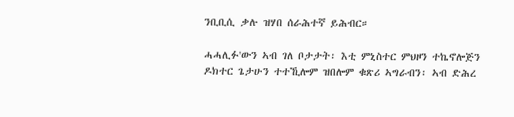ንቢቢሲ ቃሉ ዝሃበ ሰራሕተኛ ይሕብር።

ሓሓሊፉ'ውን ኣብ ገለ ቦታታት፡ እቲ ምኒስተር ምህዞን ተኬኖሎጅን ዶክተር ጌታሁን ተተኺሎም ዝበሎም ቁጽሪ ኣግራብን፡ ኣብ ድሕረ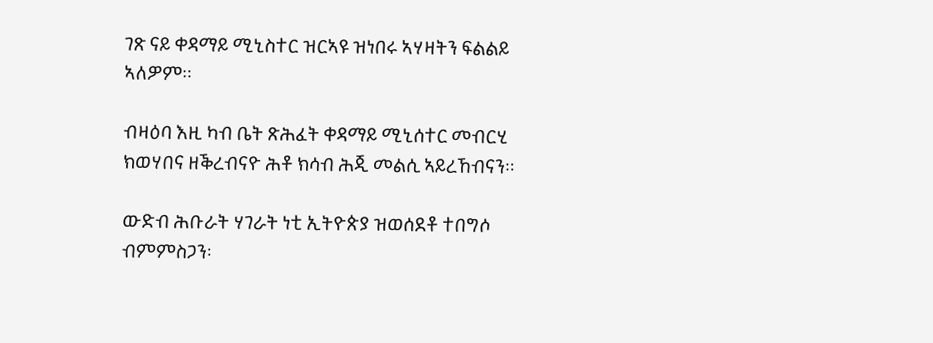ገጽ ናይ ቀዳማይ ሚኒስተር ዝርኣዩ ዝነበሩ ኣሃዛትን ፍልልይ ኣለዎም።

ብዛዕባ እዚ ካብ ቤት ጽሕፈት ቀዳማይ ሚኒሰተር መብርሂ ክወሃበና ዘቕረብናዮ ሕቶ ክሳብ ሕጂ መልሲ ኣይረኸብናን።

ውድብ ሕቡራት ሃገራት ነቲ ኢትዮጵያ ዝወሰደቶ ተበግሶ ብምምስጋን፡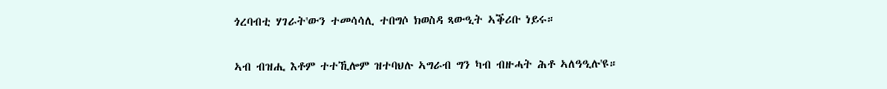ጎረባብቲ ሃገራት'ውን ተመሳሳሊ ተበግሶ ክወስዳ ጻውዒት ኣቕሪቡ ነይሩ።

ኣብ ብዝሒ እቶም ተተኺሎም ዝተባህሉ ኣግራብ ግን ካብ ብዙሓት ሕቶ ኣለዓዒሉ'ዩ።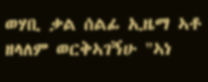ወሃቢ ቃል ሰልፊ ኢዜማ ኣቶ ዘላለም ወርቅኣገኝሁ "ኣነ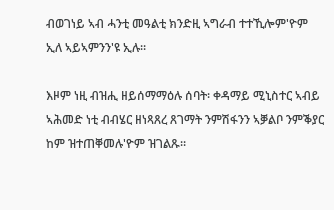ብወገነይ ኣብ ሓንቲ መዓልቲ ክንድዚ ኣግራብ ተተኺሎም'ዮም ኢለ ኣይኣምንን'ዩ ኢሉ።

እዞም ነዚ ብዝሒ ዘይሰማማዕሉ ሰባት፡ ቀዳማይ ሚኒስተር ኣብይ ኣሕመድ ነቲ ብብሄር ዘነጻጸረ ጸገማት ንምሽፋንን ኣቓልቦ ንምቕያር ከም ዝተጠቐመሉ'ዮም ዝገልጹ።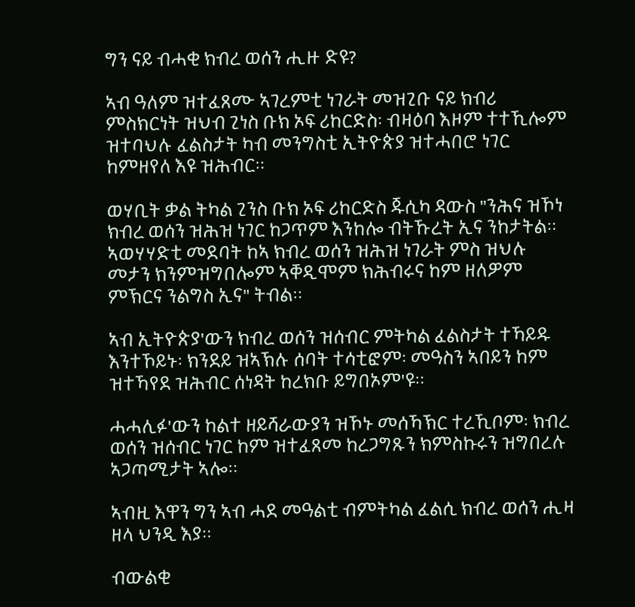ግን ናይ ብሓቂ ክብረ ወሰን ሒዙ ድዩ?

ኣብ ዓለም ዝተፈጸሙ ኣገረምቲ ነገራት መዝጊቡ ናይ ክብሪ ምስክርነት ዝህብ ጊነስ ቡክ ኦፍ ሪከርድስ፡ ብዛዕባ እዞም ተተኺሎም ዝተባህሉ ፈልስታት ካብ መንግስቲ ኢትዮጵያ ዝተሓበሮ ነገር ከምዘየለ እዩ ዝሕብር።

ወሃቢት ቃል ትካል ጊንስ ቡክ ኦፍ ሪከርድስ ጁሲካ ዳውስ "ንሕና ዝኾነ ክብረ ወሰን ዝሕዝ ነገር ከጋጥም እንከሎ ብትኹረት ኢና ንከታትል። ኣወሃሃድቲ መደባት ከኣ ክብረ ወሰን ዝሕዝ ነገራት ምስ ዝህሉ መታን ክንምዝግበሎም ኣቐዲሞም ክሕብሩና ከም ዘለዎም ምኽርና ንልግስ ኢና" ትብል።

ኣብ ኢትዮጵያ'ውን ክብረ ወሰን ዝሰብር ምትካል ፈልስታት ተኻይዱ እንተኾይኑ፡ ክንደይ ዝኣኽሉ ሰባት ተሳቲፎም፡ መዓስን ኣበይን ከም ዝተኻየደ ዝሕብር ሰነዳት ከረክቡ ይግበኦም'ዩ።

ሓሓሊፉ'ውን ከልተ ዘይሻራውያን ዝኾኑ መሰኻኽር ተረኺቦም፡ ክብረ ወሰን ዝሰብር ነገር ከም ዝተፈጸመ ከረጋግጹን ክምስኩሩን ዝግበረሉ ኣጋጣሚታት ኣሎ።

ኣብዚ እዋን ግን ኣብ ሓደ መዓልቲ ብምትካል ፈልሲ ክብረ ወሰን ሒዛ ዘላ ህንዲ እያ።

ብውልቂ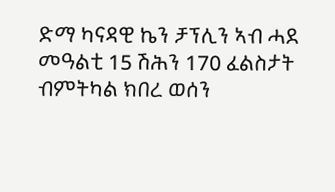ድማ ካናዳዊ ኬን ቻፕሊን ኣብ ሓደ መዓልቲ 15 ሽሕን 170 ፈልስታት ብምትካል ክበረ ወሰን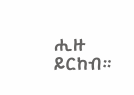ሒዙ ይርከብ።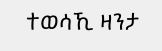ተወሳኺ ዛንታ